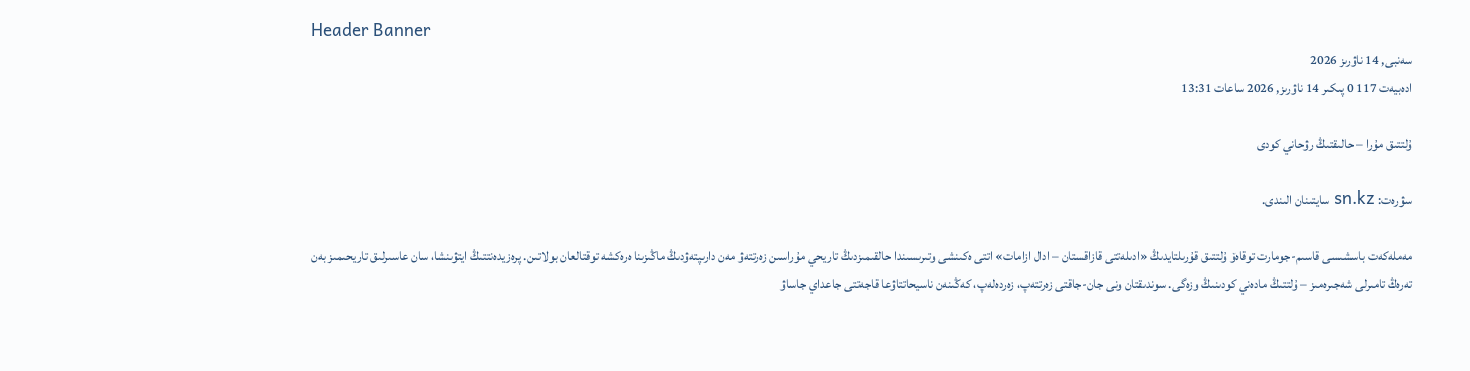Header Banner
سەنبى, 14 ناۋرىز 2026
ادەبيەت 117 0 پىكىر 14 ناۋرىز, 2026 ساعات 13:31

ۇلتتىق مۇرا – حالىقتىڭ رۋحاني كودى

سۋرەت: sn.kz سايتىنان الىندى.

مەملەكەت باسشىسى قاسىم-جومارت توقاەۆ ۇلتتىق قۇرىلتايدىڭ «ادىلەتتى قازاقستان – ادال ازامات» اتتى ەكىنشى وتىرىسىندا حالقىمىزدىڭ تاريحي مۇراسىن زەرتتەۋ مەن دارىپتەۋدىڭ ماڭىزىنا ەرەكشە توقتالعان بولاتىن. پرەزيدەنتتىڭ ايتۋىنشا، سان عاسىرلىق تاريحىمىز بەن تەرەڭ تامىرلى شەجىرەمىز – ۇلتتىڭ مادەني كودىنىڭ وزەگى. سوندىقتان ونى جان-جاقتى زەرتتەپ، زەردەلەپ، كەڭىنەن ناسيحاتتاۋعا قاجەتتى جاعداي جاساۋ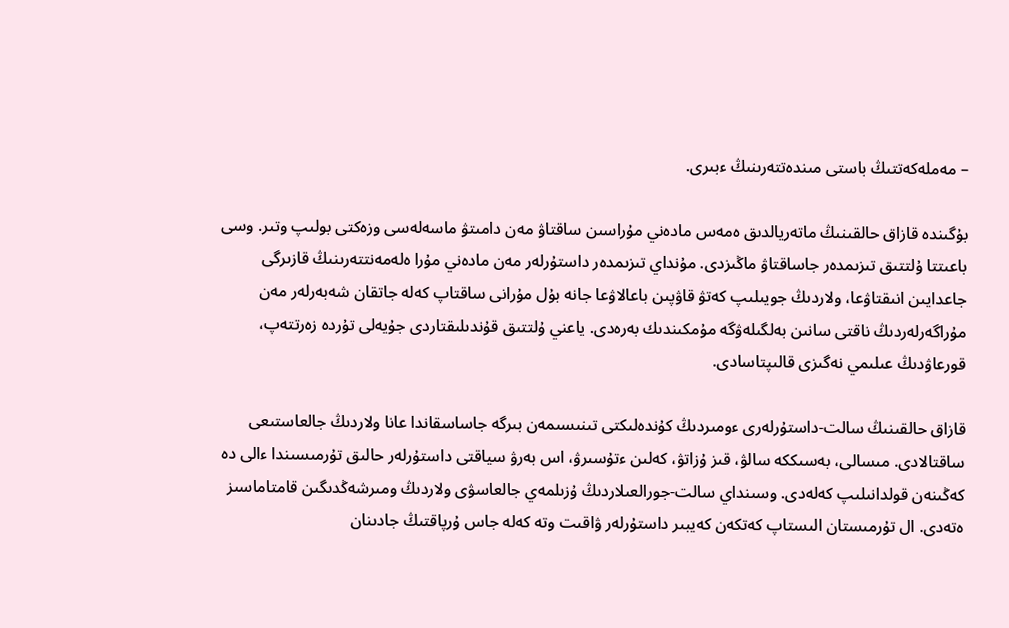– مەملەكەتتىڭ باستى مىندەتتەرىنىڭ ءبىرى.

بۇگىندە قازاق حالقىنىڭ ماتەريالدىق ەمەس مادەني مۇراسىن ساقتاۋ مەن دامىتۋ ماسەلەسى وزەكتى بولىپ وتىر. وسى باعىتتا ۇلتتىق تىزىمدەر جاساقتاۋ ماڭىزدى. مۇنداي تىزىمدەر داستۇرلەر مەن مادەني مۇرا ەلەمەنتتەرىنىڭ قازىرگى جاعدايىن انىقتاۋعا، ولاردىڭ جويىلىپ كەتۋ قاۋپىن باعالاۋعا جانە بۇل مۇرانى ساقتاپ كەلە جاتقان شەبەرلەر مەن مۇراگەرلەردىڭ ناقتى سانىن بەلگىلەۋگە مۇمكىندىك بەرەدى. ياعني ۇلتتىق قۇندىلىقتاردى جۇيەلى تۇردە زەرتتەپ، قورعاۋدىڭ عىلىمي نەگىزى قالىپتاسادى.

قازاق حالقىنىڭ سالت-داستۇرلەرى ءومىردىڭ كۇندەلىكتى تىنىسىمەن بىرگە جاساسقاندا عانا ولاردىڭ جالعاستىعى ساقتالادى. مىسالى، بەسىككە سالۋ، قىز ۇزاتۋ، كەلىن ءتۇسىرۋ، اس بەرۋ سياقتى داستۇرلەر حالىق تۇرمىسىندا ءالى دە كەڭىنەن قولدانىلىپ كەلەدى. وسىنداي سالت-جورالعىلاردىڭ ۇزىلمەي جالعاسۋى ولاردىڭ ومىرشەڭدىگىن قامتاماسىز ەتەدى. ال تۇرمىستان الىستاپ كەتكەن كەيبىر داستۇرلەر ۋاقىت وتە كەلە جاس ۇرپاقتىڭ جادىنان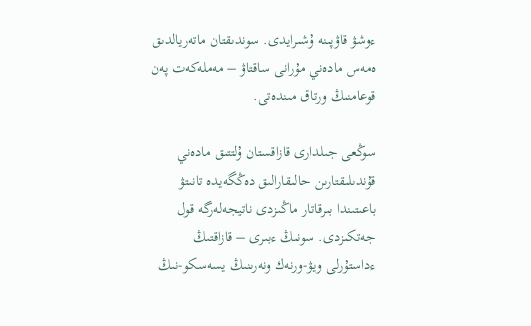ءوشۋ قاۋپىنە ۇشىرايدى. سوندىقتان ماتەريالدىق ەمەس مادەني مۇرانى ساقتاۋ – مەملەكەت پەن قوعامنىڭ ورتاق مىندەتى.

سوڭعى جىلدارى قازاقستان ۇلتتىق مادەني قۇندىلىقتارىن حالىقارالىق دەڭگەيدە تانىتۋ باعىتىندا بىرقاتار ماڭىزدى ناتيجەلەرگە قول جەتكىزدى. سونىڭ ءبىرى – قازاقتىڭ ءداستۇرلى ويۋ-ورنەك ونەرىنىڭ يسەسكو-نىڭ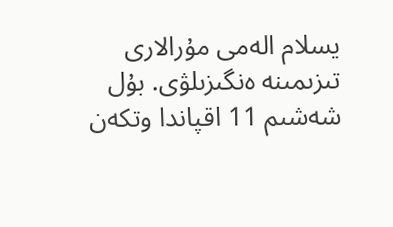يسلام الەمى مۇرالارى تىزىمىنە ەنگىزىلۋى. بۇل شەشىم 11 اقپاندا وتكەن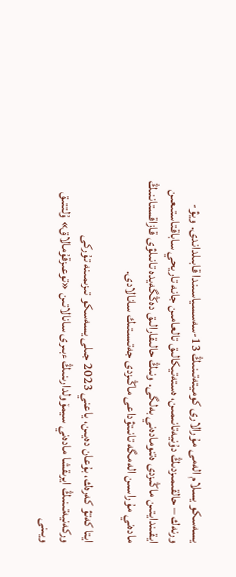يسەسكو يسلام الەمى مۇرالارى كوميتەتىنىڭ 13-سەسسياسىندا قابىلداندى. ويۋ-ورنەك – حالقىمىزدىڭ دۇنيەتانىمىن، ەستەتيكالىق تالعامىن جانە تاريحي ساباقتاستىعىن ايقىندايتىن ماڭىزدى ەتنومادەني بەلگى. ونىڭ حالىقارالىق دەڭگەيدە تانىلۋى قازاقستاننىڭ مادەني مۇراسىن الەمگە تانىتۋداعى ماڭىزدى جەتىستىك سانالادى.

ايتا كەتۋ كەرەك، بۇعان دەيىن، ياعني 2023 جىلى يسەسكو تىزىمىنە تۇركى وركەنيەتىنىڭ ايرىقشا مادەني سيمۆولدارىنىڭ ءبىرى سانالاتىن «توعىزقۇمالاق» ۇلتتىق ويىنى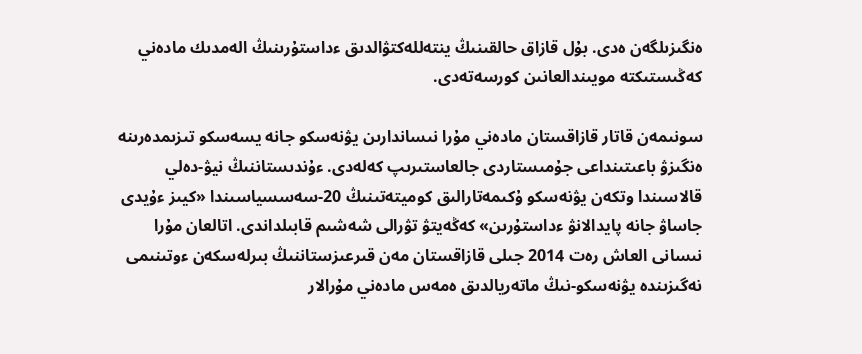ەنگىزىلگەن ەدى. بۇل قازاق حالقىنىڭ ينتەللەكتۋالدىق ءداستۇرىنىڭ الەمدىك مادەني كەڭىستىكتە مويىندالعانىن كورسەتەدى.

سونىمەن قاتار قازاقستان مادەني مۇرا نىساندارىن يۋنەسكو جانە يسەسكو تىزىمدەرىنە ەنگىزۋ باعىتىنداعى جۇمىستاردى جالعاستىرىپ كەلەدى. ءۇندىستاننىڭ نيۋ-دەلي قالاسىندا وتكەن يۋنەسكو ۇكىمەتارالىق كوميتەتىنىڭ 20-سەسسياسىندا «كيىز ءۇيدى جاساۋ جانە پايدالانۋ ءداستۇرىن» كەڭەيتۋ تۋرالى شەشىم قابىلداندى. اتالعان مۇرا نىسانى العاش رەت 2014 جىلى قازاقستان مەن قىرعىزستاننىڭ بىرلەسكەن ءوتىنىمى نەگىزىندە يۋنەسكو-نىڭ ماتەريالدىق ەمەس مادەني مۇرالار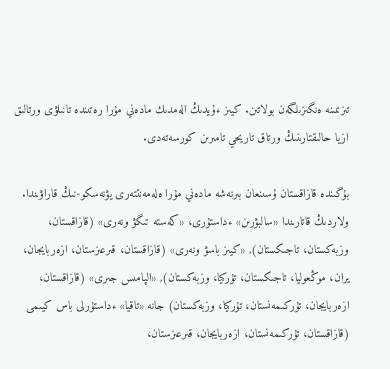تىزىمىنە ەنگىزىلگەن بولاتىن. كيىز ءۇيدىڭ الەمدىك مادەني مۇرا رەتىندە تانىلۋى ورتالىق ازيا حالىقتارىنىڭ ورتاق تاريحي تامىرىن كورسەتەدى.

بۇگىندە قازاقستان ۇسىنعان بىرنەشە مادەني مۇرا ەلەمەنتتەرى يۋنەسكو-نىڭ قاراۋىندا. ولاردىڭ قاتارىندا «سالبۋرىن» ءداستۇرى، «كەستە تىگۋ ونەرى» (قازاقستان، وزبەكستان، تاجىكستان), «كيىز باسۋ ونەرى» (قازاقستان، قىرعىزستان، ازەربايجان، يران، موڭعوليا، تاجىكستان، تۇركيا، وزبەكستان), «الپامىس جىرى» (قازاقستان، ازەربايجان، تۇركىمەنستان، تۇركيا، وزبەكستان) جانە «تاقيا» ءداستۇرلى باس كيىمى (قازاقستان، تۇركىمەنستان، ازەربايجان، قىرعىزستان،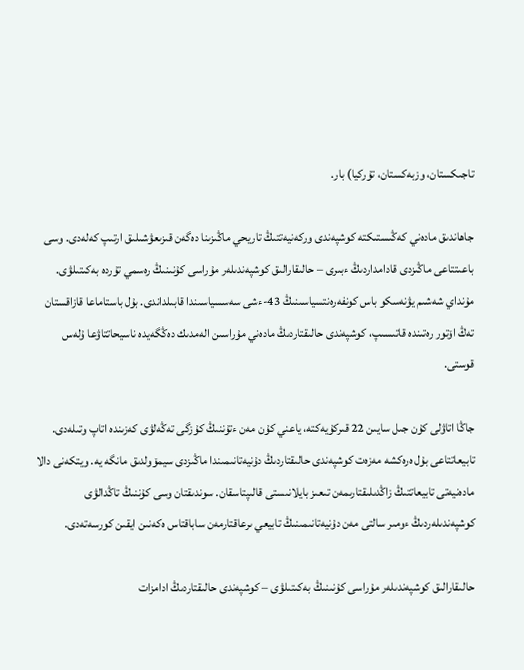تاجىكستان، وزبەكستان، تۇركيا) بار.

جاھاندىق مادەني كەڭىستىكتە كوشپەندى وركەنيەتتىڭ تاريحي ماڭىزىنا دەگەن قىزىعۋشىلىق ارتىپ كەلەدى. وسى باعىتتاعى ماڭىزدى قادامداردىڭ ءبىرى – حالىقارالىق كوشپەندىلەر مۇراسى كۇنىنىڭ رەسمي تۇردە بەكىتىلۋى. مۇنداي شەشىم يۋنەسكو باس كونفەرەنتسياسىنىڭ 43-ءشى سەسسياسىندا قابىلداندى. بۇل باستاماعا قازاقستان تەڭ اۆتور رەتىندە قاتىسىپ، كوشپەندى حالىقتاردىڭ مادەني مۇراسىن الەمدىك دەڭگەيدە ناسيحاتتاۋعا ۇلەس قوستى.

جاڭا اتاۋلى كۇن جىل سايىن 22 قىركۇيەكتە، ياعني كۇن مەن ءتۇننىڭ كۇزگى تەڭەلۋى كەزىندە اتاپ وتىلەدى. تابيعاتتاعى بۇل ەرەكشە مەزەت كوشپەندى حالىقتاردىڭ دۇنيەتانىمىندا ماڭىزدى سيمۆولدىق مانگە يە. ويتكەنى دالا مادەنيەتى تابيعاتتىڭ زاڭدىلىقتارىمەن تىعىز بايلانىستى قالىپتاسقان. سوندىقتان وسى كۇننىڭ تاڭدالۋى كوشپەندىلەردىڭ ءومىر سالتى مەن دۇنيەتانىمىنىڭ تابيعي ىرعاقتارمەن ساباقتاس ەكەنىن ايقىن كورسەتەدى.

حالىقارالىق كوشپەندىلەر مۇراسى كۇنىنىڭ بەكىتىلۋى – كوشپەندى حالىقتاردىڭ ادامزات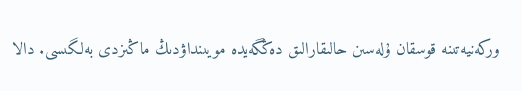وركەنيەتىنە قوسقان ۇلەسىن حالىقارالىق دەڭگەيدە مويىنداۋدىڭ ماڭىزدى بەلگىسى. دالا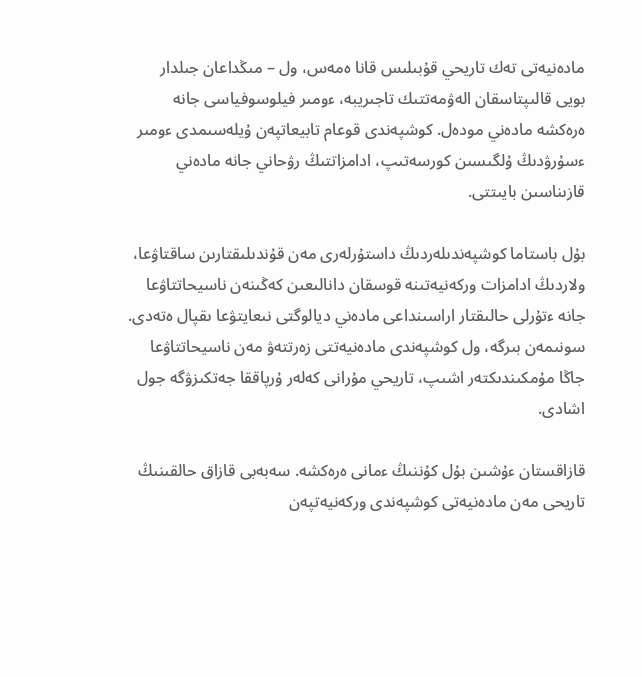مادەنيەتى تەك تاريحي قۇبىلىس قانا ەمەس، ول – مىڭداعان جىلدار بويى قالىپتاسقان الەۋمەتتىك تاجىريبە، ءومىر فيلوسوفياسى جانە ەرەكشە مادەني مودەل. كوشپەندى قوعام تابيعاتپەن ۇيلەسىمدى ءومىر ءسۇرۋدىڭ ۇلگىسىن كورسەتىپ، ادامزاتتىڭ رۋحاني جانە مادەني قازىناسىن بايىتتى.

بۇل باستاما كوشپەندىلەردىڭ داستۇرلەرى مەن قۇندىلىقتارىن ساقتاۋعا، ولاردىڭ ادامزات وركەنيەتىنە قوسقان دانالىعىن كەڭىنەن ناسيحاتتاۋعا جانە ءتۇرلى حالىقتار اراسىنداعى مادەني ديالوگتى نىعايتۋعا ىقپال ەتەدى. سونىمەن بىرگە، ول كوشپەندى مادەنيەتتى زەرتتەۋ مەن ناسيحاتتاۋعا جاڭا مۇمكىندىكتەر اشىپ، تاريحي مۇرانى كەلەر ۇرپاققا جەتكىزۋگە جول اشادى.

قازاقستان ءۇشىن بۇل كۇننىڭ ءمانى ەرەكشە. سەبەبى قازاق حالقىنىڭ تاريحى مەن مادەنيەتى كوشپەندى وركەنيەتپەن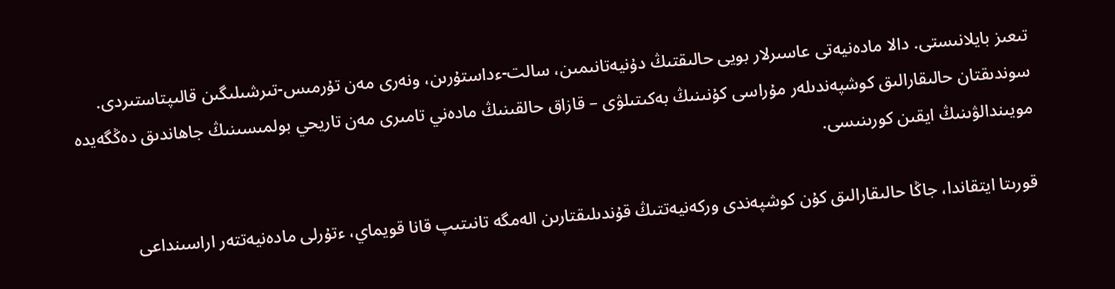تىعىز بايلانىستى. دالا مادەنيەتى عاسىرلار بويى حالىقتىڭ دۇنيەتانىمىن، سالت-ءداستۇرىن، ونەرى مەن تۇرمىس-تىرشىلىگىن قالىپتاستىردى. سوندىقتان حالىقارالىق كوشپەندىلەر مۇراسى كۇنىنىڭ بەكىتىلۋى – قازاق حالقىنىڭ مادەني تامىرى مەن تاريحي بولمىسىنىڭ جاھاندىق دەڭگەيدە مويىندالۋىنىڭ ايقىن كورىنىسى.

قورىتا ايتقاندا، جاڭا حالىقارالىق كۇن كوشپەندى وركەنيەتتىڭ قۇندىلىقتارىن الەمگە تانىتىپ قانا قويماي، ءتۇرلى مادەنيەتتەر اراسىنداعى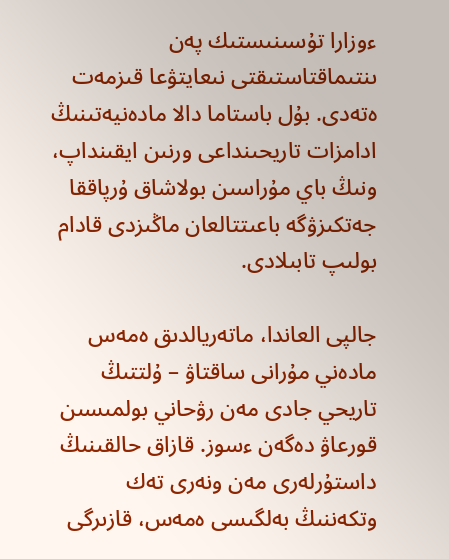ءوزارا تۇسىنىستىك پەن ىنتىماقتاستىقتى نىعايتۋعا قىزمەت ەتەدى. بۇل باستاما دالا مادەنيەتىنىڭ ادامزات تاريحىنداعى ورنىن ايقىنداپ، ونىڭ باي مۇراسىن بولاشاق ۇرپاققا جەتكىزۋگە باعىتتالعان ماڭىزدى قادام بولىپ تابىلادى.

جالپى العاندا، ماتەريالدىق ەمەس مادەني مۇرانى ساقتاۋ – ۇلتتىڭ تاريحي جادى مەن رۋحاني بولمىسىن قورعاۋ دەگەن ءسوز. قازاق حالقىنىڭ داستۇرلەرى مەن ونەرى تەك وتكەننىڭ بەلگىسى ەمەس، قازىرگى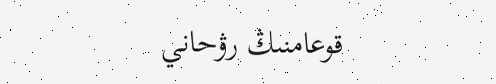قوعامنىڭ رۋحاني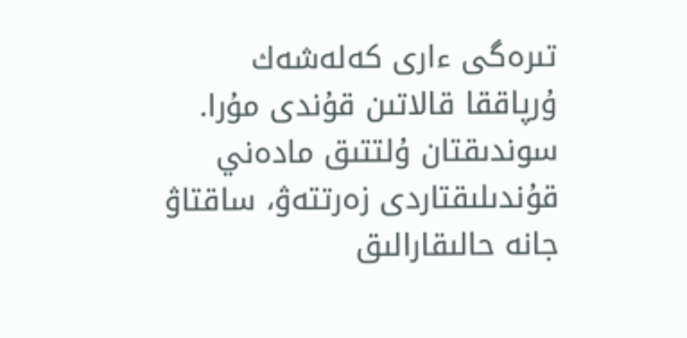تىرەگى ءارى كەلەشەك ۇرپاققا قالاتىن قۇندى مۇرا. سوندىقتان ۇلتتىق مادەني قۇندىلىقتاردى زەرتتەۋ، ساقتاۋ جانە حالىقارالىق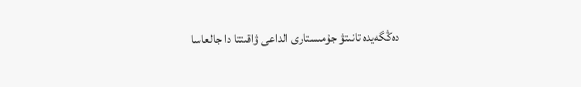دەڭگەيدە تانىتۋ جۇمىستارى الداعى ۋاقىتتا دا جالعاسا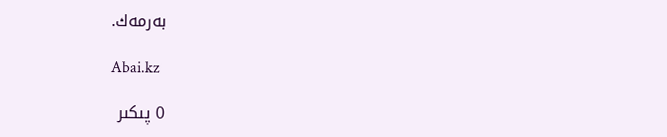بەرمەك.

Abai.kz

0 پىكىر